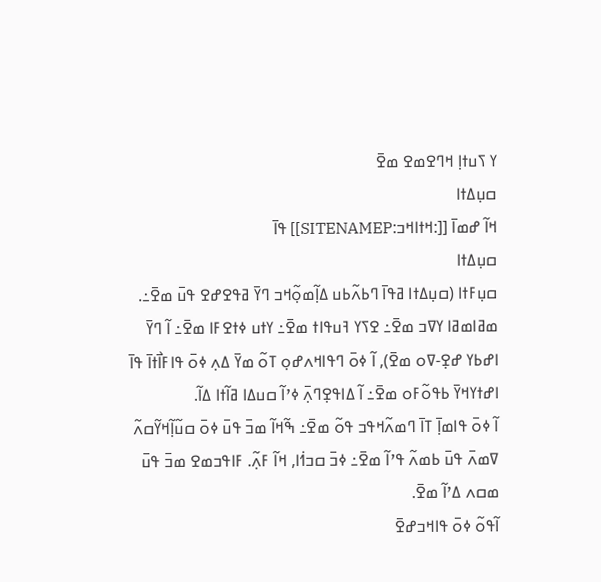ߌ ߖߎߙߊ߲ ߞߣߐߘߐ ߘߐ߫
ߛߎ߲ߡߙߊ
ߞߊ߬ ߝߘߊ߫ [[:ߞߙߊߞߏ:SITENAMEP]] ߟߊ߫
ߛߎ߲ߡߙߊ
ߛߎ߲ߓߙߊ (ߛߎ߲ߡߙߊ ߥߟߊ߫ ߣߕߍ߬ߕߎ ߡߊ߲߬ߘߋ߲߬ߞߏ ߣߌ߫ ߥߟߐߝߐ ߟߎ߫ ߘߐ߫߸. ߘߥߊߘߥߊ ߌߜߏ ߘߐ߫߸ ߐߖߌ ߔߎߟߊߙ ߘߐ߫߸ ߌߙߎ ߦߙߐߓߊ ߘߐ߫߸ ߊ߬ ߣߌ߫ ߊߝߕߌ ߝߐ߲-ߜߋ ߘߐ߫), ߊ߬ ߦߋ߫ ߣߟߊߞߍߝߋ߲ ߠߋ߬ ߘߌ߫ ߡߍ߲ ߦߋ߫ ߟߊߓߊ߯ߙߊ߫ ߟߊ߫ ߊߝߙߌߞߌ߫ ߕߟߋ߬ߓߋ ߘߐ߫߸ ߊ߬ ߡߊߟߐ߲ߣߍ߲߫ ߦߴߊ߬ ߛߎߡߊ ߥߊ߬ߙߊ ߡߊ߬.
ߊ߬ ߦߋ߫ ߟߊߘߊ߲߫ ߠߊ߫ ߣߘߍ߬ߞߟߏ ߟߋ߬ ߘߐ߫߸ ߒ߬ߞߊ߬ ߘߏ߫ ߟߎ߫ ߦߋ߫ ߛߎ߬ߊ߲߬ߞߌ߬ߛߍ߬ ߜߘߍ߫ ߟߎ߫ ߕߘߍ߬ ߟߴߊ߬ ߘߐ߫߸ ߦߏ߫ ߛߏߗ߭ߊ, ߞߊ߬ ߓߍ߲߬. ߓߊߟߏߘߐ ߘߏ߫ ߟߎ߫ ߘߛߍ ߡߴߊ߬ ߘߐ߫.
ߊ߬ߟߋ߬ ߦߋ߫ ߟߊߞߏߝߐ߫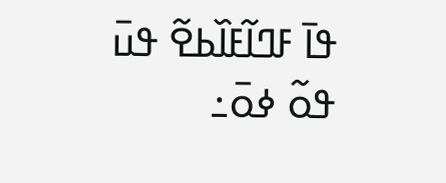ߟߊ߫ ߓߣߊ߬ߓߊ߰ߕߐ߬ ߟߎ߫ ߟߋ߬ ߦߋ߫߸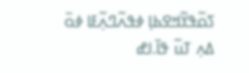ߖߋ߬ߟߌ߬ߞߐߕߊ߲ ߦߟߍ߬ߣߍ߲߬ߓߊ ߦߋ߫ ߡߍ߲ ߠߎ߬ ߟߊ߫.ߊߝ